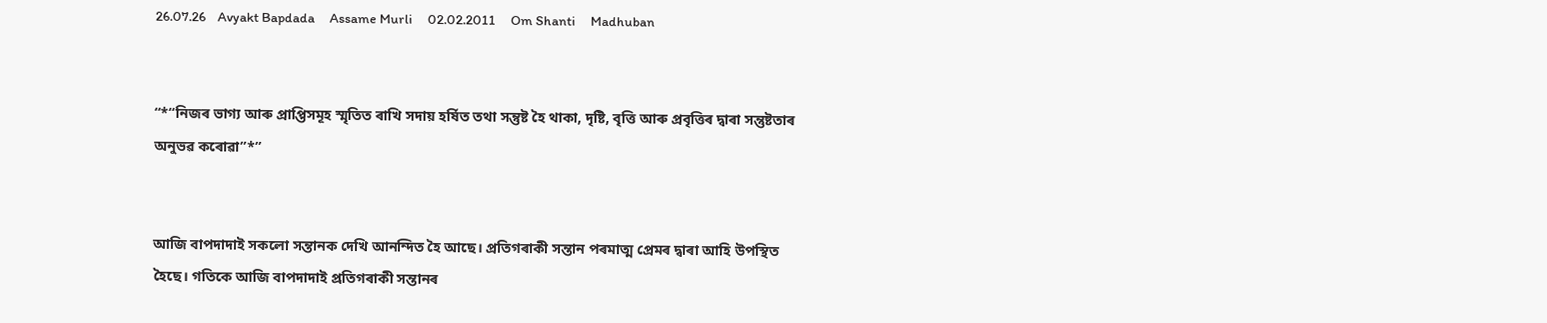26.07.26    Avyakt Bapdada     Assame Murli     02.02.2011     Om Shanti     Madhuban


“*“নিজৰ ভাগ্য আৰু প্ৰাপ্তিসমূহ স্মৃতিত ৰাখি সদায় হৰ্ষিত তথা সন্তুষ্ট হৈ থাকা, দৃষ্টি, বৃত্তি আৰু প্ৰবৃত্তিৰ দ্বাৰা সন্তুষ্টতাৰ অনুভৱ কৰোৱা”*”


আজি বাপদাদাই সকলো সন্তানক দেখি আনন্দিত হৈ আছে। প্ৰতিগৰাকী সন্তান পৰমাত্ম প্ৰেমৰ দ্বাৰা আহি উপস্থিত হৈছে। গতিকে আজি বাপদাদাই প্ৰতিগৰাকী সন্তানৰ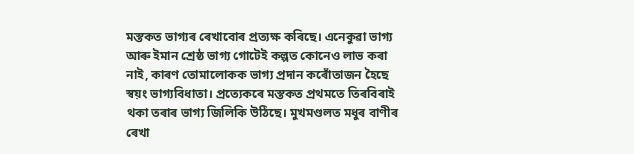মস্তকত ভাগ্যৰ ৰেখাবোৰ প্ৰত্যক্ষ কৰিছে। এনেকুৱা ভাগ্য আৰু ইমান শ্ৰেষ্ঠ ভাগ্য গোটেই কল্পত কোনেও লাভ কৰা নাই, কাৰণ তোমালোকক ভাগ্য প্ৰদান কৰোঁতাজন হৈছে স্বয়ং ভাগ্যবিধাতা। প্ৰত্যেকৰে মস্তকত প্ৰথমতে তিৰবিৰাই থকা তৰাৰ ভাগ্য জিলিকি উঠিছে। মুখমণ্ডলত মধুৰ বাণীৰ ৰেখা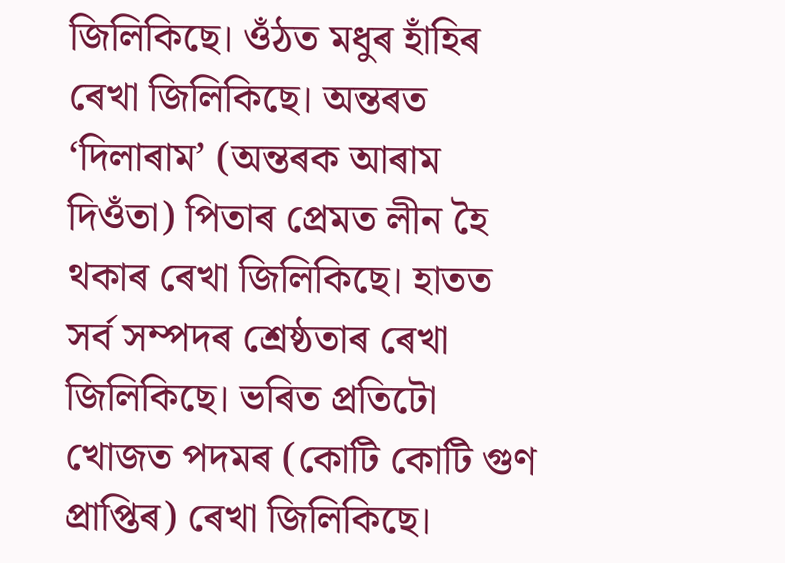জিলিকিছে। ওঁঠত মধুৰ হাঁহিৰ ৰেখা জিলিকিছে। অন্তৰত ‘দিলাৰাম’ (অন্তৰক আৰাম দিওঁতা) পিতাৰ প্ৰেমত লীন হৈ থকাৰ ৰেখা জিলিকিছে। হাতত সৰ্ব সম্পদৰ শ্ৰেষ্ঠতাৰ ৰেখা জিলিকিছে। ভৰিত প্ৰতিটো খোজত পদমৰ (কোটি কোটি গুণ প্ৰাপ্তিৰ) ৰেখা জিলিকিছে।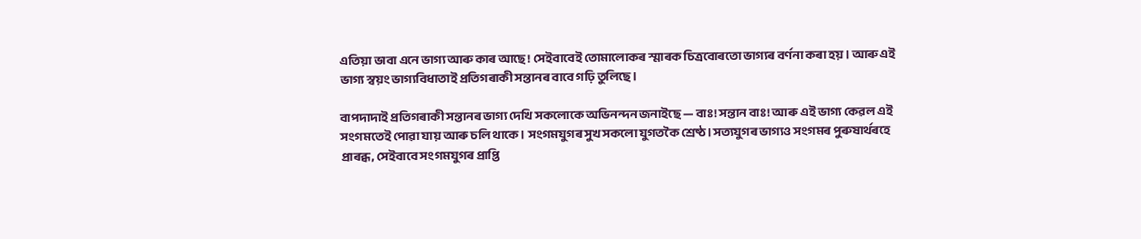এতিয়া ভাবা এনে ভাগ্য আৰু কাৰ আছে! সেইবাবেই তোমালোকৰ স্মাৰক চিত্ৰবোৰতো ভাগ্যৰ বৰ্ণনা কৰা হয়। আৰু এই ভাগ্য স্বয়ং ভাগ্যবিধাতাই প্ৰতিগৰাকী সন্তানৰ বাবে গঢ়ি তুলিছে।

বাপদাদাই প্ৰতিগৰাকী সন্তানৰ ভাগ্য দেখি সকলোকে অভিনন্দন জনাইছে — বাঃ! সন্তান বাঃ! আৰু এই ভাগ্য কেৱল এই সংগমতেই পোৱা যায় আৰু চলি থাকে। সংগমযুগৰ সুখ সকলো যুগতকৈ শ্ৰেষ্ঠ। সত্যযুগৰ ভাগ্যও সংগমৰ পুৰুষাৰ্থৰহে প্ৰাৰব্ধ, সেইবাবে সংগমযুগৰ প্ৰাপ্তি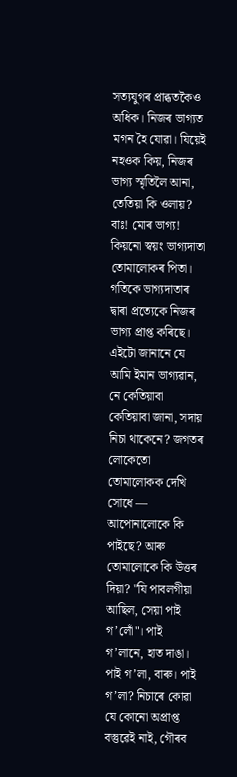সত্যযুগৰ প্ৰাব্ধতকৈও অধিক। নিজৰ ভাগ্যত মগন হৈ যোৱা। যিয়েই নহওক কিয়, নিজৰ ভাগ্য স্মৃতিলৈ আনা, তেতিয়া কি ওলায়? বাঃ! মোৰ ভাগ্য! কিয়নো স্বয়ং ভাগ্যদাতা তোমালোকৰ পিতা। গতিকে ভাগ্যদাতাৰ দ্বাৰা প্ৰত্যেকে নিজৰ ভাগ্য প্ৰাপ্ত কৰিছে। এইটো জানানে যে আমি ইমান ভাগ্যৱান, নে কেতিয়াবা কেতিয়াবা জানা, সদায় নিচা থাকেনে? জগতৰ লোকেতো তোমালোকক দেখি সোধে — আপোনালোকে কি পাইছে? আৰু তোমালোকে কি উত্তৰ দিয়া? "যি পাবলগীয়া আছিল, সেয়া পাই গ’লোঁ"। পাই গ’লানে, হাত দাঙা। পাই গ’লা, বাৰু। পাই গ’লা? নিচাৰে কোৱা যে কোনো অপ্ৰাপ্ত বস্তুৱেই নাই, গৌৰব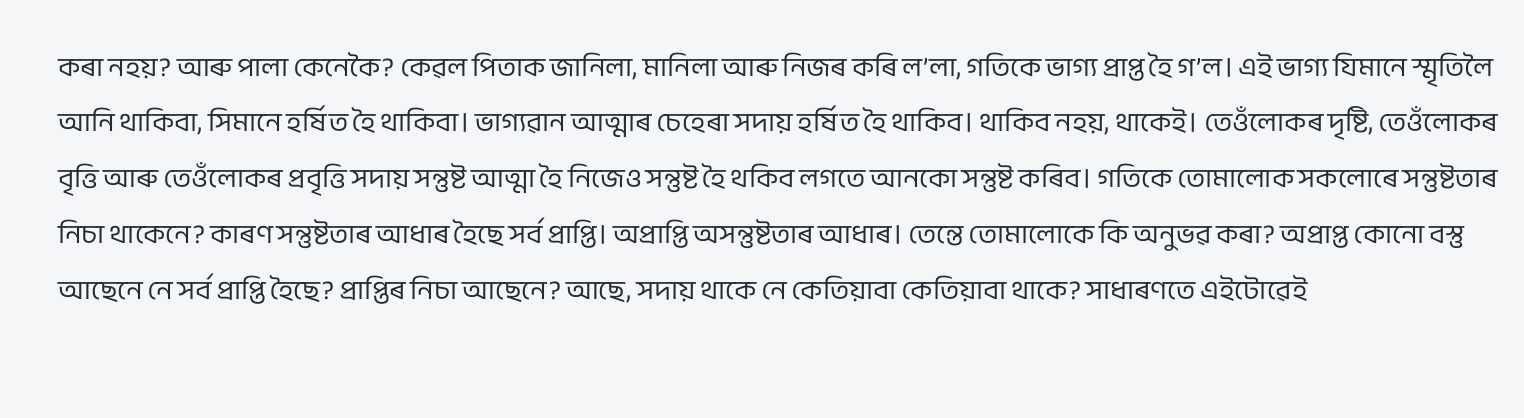কৰা নহয়? আৰু পালা কেনেকৈ? কেৱল পিতাক জানিলা, মানিলা আৰু নিজৰ কৰি ল’লা, গতিকে ভাগ্য প্ৰাপ্ত হৈ গ’ল। এই ভাগ্য যিমানে স্মৃতিলৈ আনি থাকিবা, সিমানে হৰ্ষিত হৈ থাকিবা। ভাগ্যৱান আত্মাৰ চেহেৰা সদায় হৰ্ষিত হৈ থাকিব। থাকিব নহয়, থাকেই। তেওঁলোকৰ দৃষ্টি, তেওঁলোকৰ বৃত্তি আৰু তেওঁলোকৰ প্ৰবৃত্তি সদায় সন্তুষ্ট আত্মা হৈ নিজেও সন্তুষ্ট হৈ থকিব লগতে আনকো সন্তুষ্ট কৰিব। গতিকে তোমালোক সকলোৰে সন্তুষ্টতাৰ নিচা থাকেনে? কাৰণ সন্তুষ্টতাৰ আধাৰ হৈছে সৰ্ব প্ৰাপ্তি। অপ্ৰাপ্তি অসন্তুষ্টতাৰ আধাৰ। তেন্তে তোমালোকে কি অনুভৱ কৰা? অপ্ৰাপ্ত কোনো বস্তু আছেনে নে সৰ্ব প্ৰাপ্তি হৈছে? প্ৰাপ্তিৰ নিচা আছেনে? আছে, সদায় থাকে নে কেতিয়াবা কেতিয়াবা থাকে? সাধাৰণতে এইটোৱেই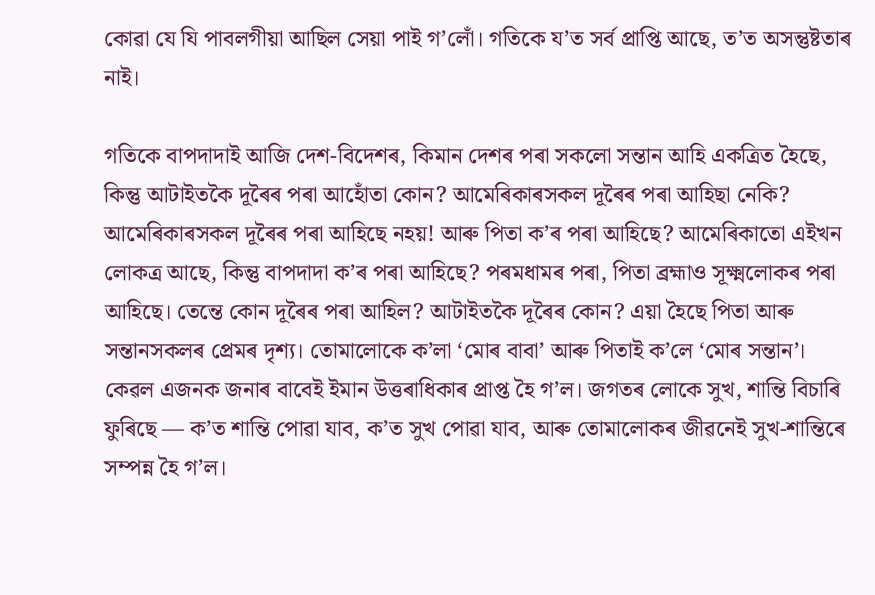কোৱা যে যি পাবলগীয়া আছিল সেয়া পাই গ’লোঁ। গতিকে য’ত সৰ্ব প্ৰাপ্তি আছে, ত’ত অসন্তুষ্টতাৰ নাই।

গতিকে বাপদাদাই আজি দেশ-বিদেশৰ, কিমান দেশৰ পৰা সকলো সন্তান আহি একত্ৰিত হৈছে, কিন্তু আটাইতকৈ দূৰৈৰ পৰা আহোঁতা কোন? আমেৰিকাৰসকল দূৰৈৰ পৰা আহিছা নেকি? আমেৰিকাৰসকল দূৰৈৰ পৰা আহিছে নহয়! আৰু পিতা ক’ৰ পৰা আহিছে? আমেৰিকাতো এইখন লোকত্ৰ আছে, কিন্তু বাপদাদা ক’ৰ পৰা আহিছে? পৰমধামৰ পৰা, পিতা ব্ৰহ্মাও সূক্ষ্মলোকৰ পৰা আহিছে। তেন্তে কোন দূৰৈৰ পৰা আহিল? আটাইতকৈ দূৰৈৰ কোন? এয়া হৈছে পিতা আৰু সন্তানসকলৰ প্ৰেমৰ দৃশ্য। তোমালোকে ক’লা ‘মোৰ বাবা’ আৰু পিতাই ক’লে ‘মোৰ সন্তান’। কেৱল এজনক জনাৰ বাবেই ইমান উত্তৰাধিকাৰ প্ৰাপ্ত হৈ গ’ল। জগতৰ লোকে সুখ, শান্তি বিচাৰি ফুৰিছে — ক’ত শান্তি পোৱা যাব, ক’ত সুখ পোৱা যাব, আৰু তোমালোকৰ জীৱনেই সুখ-শান্তিৰে সম্পন্ন হৈ গ’ল।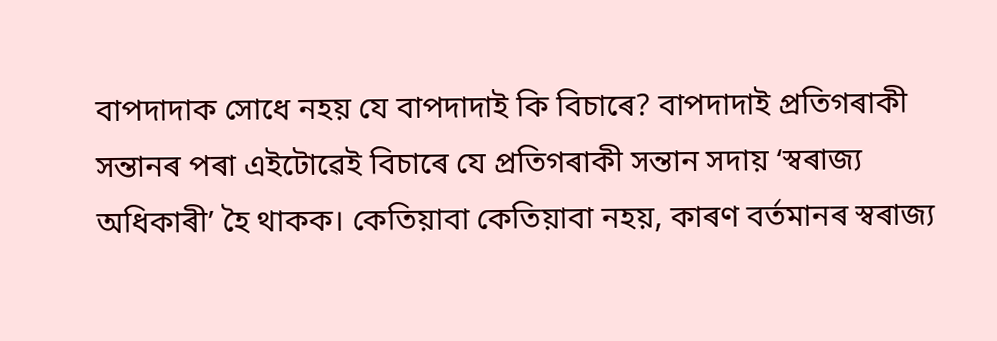বাপদাদাক সোধে নহয় যে বাপদাদাই কি বিচাৰে? বাপদাদাই প্ৰতিগৰাকী সন্তানৰ পৰা এইটোৱেই বিচাৰে যে প্ৰতিগৰাকী সন্তান সদায় ‘স্বৰাজ্য অধিকাৰী’ হৈ থাকক। কেতিয়াবা কেতিয়াবা নহয়, কাৰণ বৰ্তমানৰ স্বৰাজ্য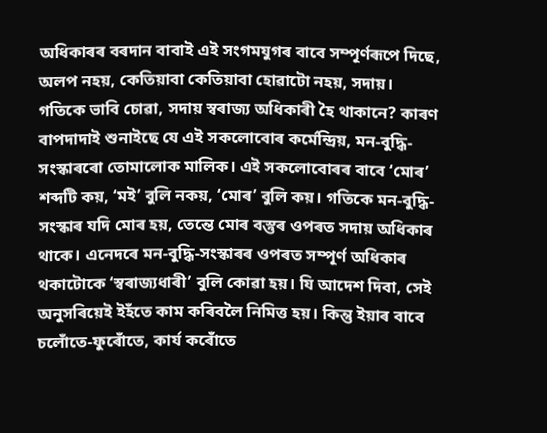অধিকাৰৰ বৰদান বাবাই এই সংগমযুগৰ বাবে সম্পূৰ্ণৰূপে দিছে, অলপ নহয়, কেতিয়াবা কেতিয়াবা হোৱাটো নহয়, সদায়। গতিকে ভাবি চোৱা, সদায় স্বৰাজ্য অধিকাৰী হৈ থাকানে? কাৰণ বাপদাদাই শুনাইছে যে এই সকলোবোৰ কৰ্মেন্দ্ৰিয়, মন-বুদ্ধি-সংস্কাৰৰো তোমালোক মালিক। এই সকলোবোৰৰ বাবে ‘মোৰ’ শব্দটি কয়, ‘মই’ বুলি নকয়, ‘মোৰ’ বুলি কয়। গতিকে মন-বুদ্ধি-সংস্কাৰ যদি মোৰ হয়, তেন্তে মোৰ বস্তুৰ ওপৰত সদায় অধিকাৰ থাকে। এনেদৰে মন-বুদ্ধি-সংস্কাৰৰ ওপৰত সম্পূৰ্ণ অধিকাৰ থকাটোকে ‘স্বৰাজ্যধাৰী’ বুলি কোৱা হয়। যি আদেশ দিবা, সেই অনুসৰিয়েই ইহঁতে কাম কৰিবলৈ নিমিত্ত হয়। কিন্তু ইয়াৰ বাবে চলোঁতে-ফুৰোঁতে, কাৰ্য কৰোঁতে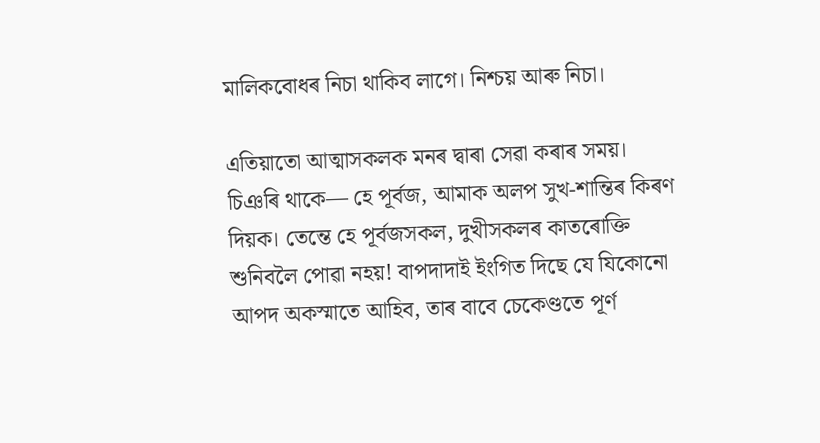মালিকবোধৰ নিচা থাকিব লাগে। নিশ্চয় আৰু নিচা।

এতিয়াতো আত্মাসকলক মনৰ দ্বাৰা সেৱা কৰাৰ সময়। চিঞৰি থাকে— হে পূৰ্বজ, আমাক অলপ সুখ-শান্তিৰ কিৰণ দিয়ক। তেন্তে হে পূৰ্বজসকল, দুখীসকলৰ কাতৰোক্তি শুনিবলৈ পোৱা নহয়! বাপদাদাই ইংগিত দিছে যে যিকোনো আপদ অকস্মাতে আহিব, তাৰ বাবে চেকেণ্ডতে পূৰ্ণ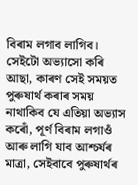বিৰাম লগাব লাগিব। সেইটো অভ্যাসো কৰি আছা, কাৰণ সেই সময়ত পুৰুষাৰ্থ কৰাৰ সময় নাথাকিব যে এতিয়া অভ্যাস কৰোঁ, পূৰ্ণ বিৰাম লগাওঁ আৰু লাগি যাব আশ্চৰ্যৰ মাত্ৰা, সেইবাবে পুৰুষাৰ্থৰ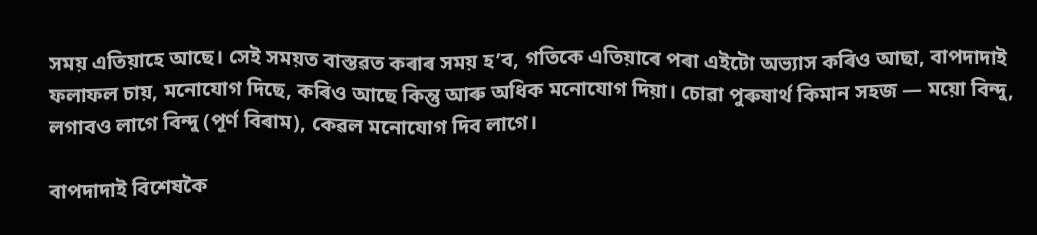সময় এতিয়াহে আছে। সেই সময়ত বাস্তৱত কৰাৰ সময় হ’ব, গতিকে এতিয়াৰে পৰা এইটো অভ্যাস কৰিও আছা, বাপদাদাই ফলাফল চায়, মনোযোগ দিছে, কৰিও আছে কিন্তু আৰু অধিক মনোযোগ দিয়া। চোৱা পুৰুষাৰ্থ কিমান সহজ — ময়ো বিন্দু, লগাবও লাগে বিন্দু (পূৰ্ণ বিৰাম), কেৱল মনোযোগ দিব লাগে।

বাপদাদাই বিশেষকৈ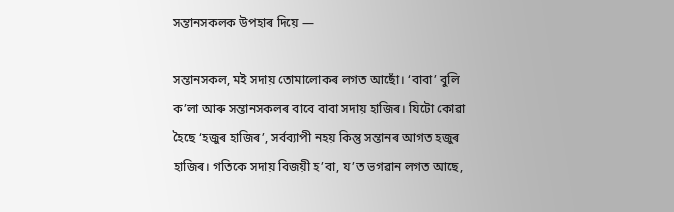সন্তানসকলক উপহাৰ দিয়ে —

সন্তানসকল, মই সদায় তোমালোকৰ লগত আছোঁ। ‘বাবা’ বুলি ক’লা আৰু সন্তানসকলৰ বাবে বাবা সদায় হাজিৰ। যিটো কোৱা হৈছে ‘হজুৰ হাজিৰ’, সৰ্বব্যাপী নহয় কিন্তু সন্তানৰ আগত হজুৰ হাজিৰ। গতিকে সদায় বিজয়ী হ’বা, য’ত ভগৱান লগত আছে,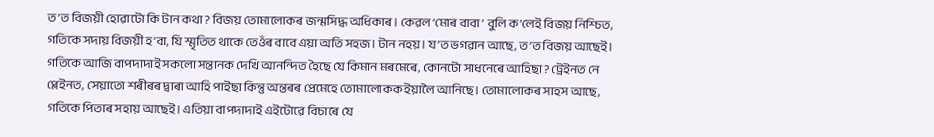ত’ত বিজয়ী হোৱাটো কি টান কথা? বিজয় তোমালোকৰ জন্মসিদ্ধ অধিকাৰ। কেৱল ‘মোৰ বাবা’ বুলি ক’লেই বিজয় নিশ্চিত, গতিকে সদায় বিজয়ী হ’বা, যি স্মৃতিত থাকে তেওঁৰ বাবে এয়া অতি সহজ। টান নহয়। য’ত ভগৱান আছে, ত’ত বিজয় আছেই। গতিকে আজি বাপদাদাই সকলো সন্তানক দেখি আনন্দিত হৈছে যে কিমান মৰমেৰে, কোনটো সাধনেৰে আহিছা? ট্ৰেইনত নে প্লেইনত, সেয়াতো শৰীৰৰ দ্বাৰা আহি পাইছা কিন্তু অন্তৰৰ প্ৰেমেহে তোমালোকক ইয়ালৈ আনিছে। তোমালোকৰ সাহস আছে, গতিকে পিতাৰ সহায় আছেই। এতিয়া বাপদাদাই এইটোৱে বিচাৰে যে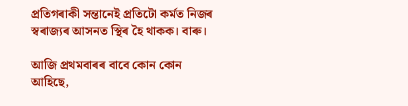প্ৰতিগৰাকী সন্তানেই প্ৰতিটো কৰ্মত নিজৰ স্বৰাজ্যৰ আসনত স্থিৰ হৈ থাকক। বাৰু।

আজি প্ৰথমবাৰৰ বাবে কোন কোন আহিছে,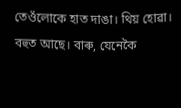তেওঁলোকে হাত দাঙা। থিয় হোৱা। বহুত আছে। বাৰু, যেনেকৈ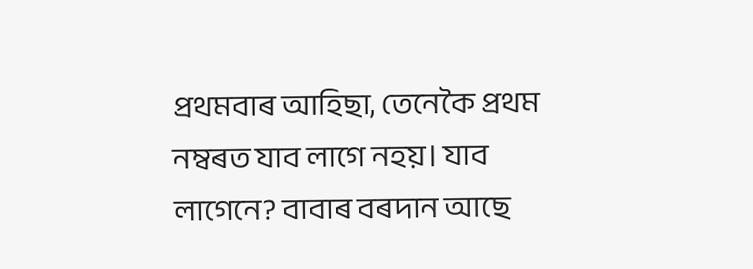প্ৰথমবাৰ আহিছা, তেনেকৈ প্ৰথম নম্বৰত যাব লাগে নহয়। যাব লাগেনে? বাবাৰ বৰদান আছে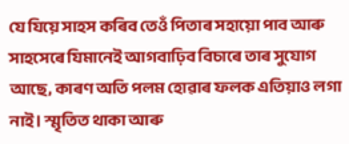যে যিয়ে সাহস কৰিব তেওঁ পিতাৰ সহায়ো পাব আৰু সাহসেৰে যিমানেই আগবাঢ়িব বিচাৰে তাৰ সুযোগ আছে, কাৰণ অতি পলম হোৱাৰ ফলক এতিয়াও লগা নাই। স্মৃতিত থাকা আৰু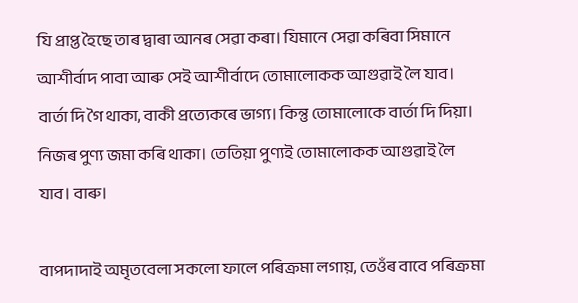যি প্ৰাপ্ত হৈছে তাৰ দ্বাৰা আনৰ সেৱা কৰা। যিমানে সেৱা কৰিবা সিমানে আশীৰ্বাদ পাবা আৰু সেই আশীৰ্বাদে তোমালোকক আগুৱাই লৈ যাব। বাৰ্তা দি গৈ থাকা, বাকী প্ৰত্যেকৰে ভাগ্য। কিন্তু তোমালোকে বাৰ্তা দি দিয়া। নিজৰ পুণ্য জমা কৰি থাকা। তেতিয়া পুণ্যই তোমালোকক আগুৱাই লৈ যাব। বাৰু।

বাপদাদাই অমৃতবেলা সকলো ফালে পৰিক্ৰমা লগায়, তেওঁৰ বাবে পৰিক্ৰমা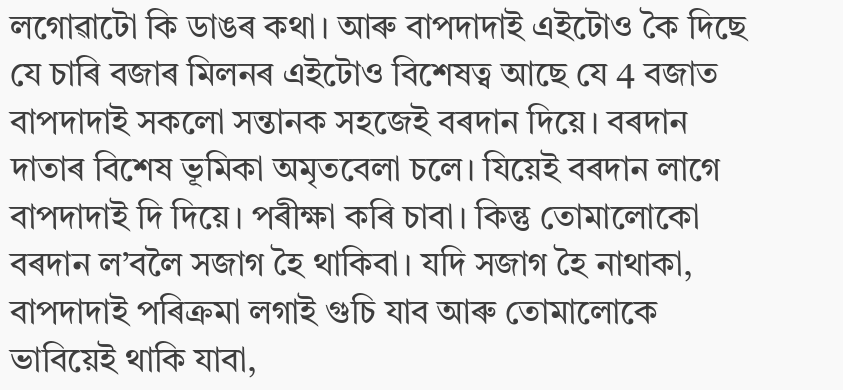লগোৱাটো কি ডাঙৰ কথা। আৰু বাপদাদাই এইটোও কৈ দিছে যে চাৰি বজাৰ মিলনৰ এইটোও বিশেষত্ব আছে যে 4 বজাত বাপদাদাই সকলো সন্তানক সহজেই বৰদান দিয়ে। বৰদান দাতাৰ বিশেষ ভূমিকা অমৃতবেলা চলে। যিয়েই বৰদান লাগে বাপদাদাই দি দিয়ে। পৰীক্ষা কৰি চাবা। কিন্তু তোমালোকো বৰদান ল’বলৈ সজাগ হৈ থাকিবা। যদি সজাগ হৈ নাথাকা, বাপদাদাই পৰিক্ৰমা লগাই গুচি যাব আৰু তোমালোকে ভাবিয়েই থাকি যাবা,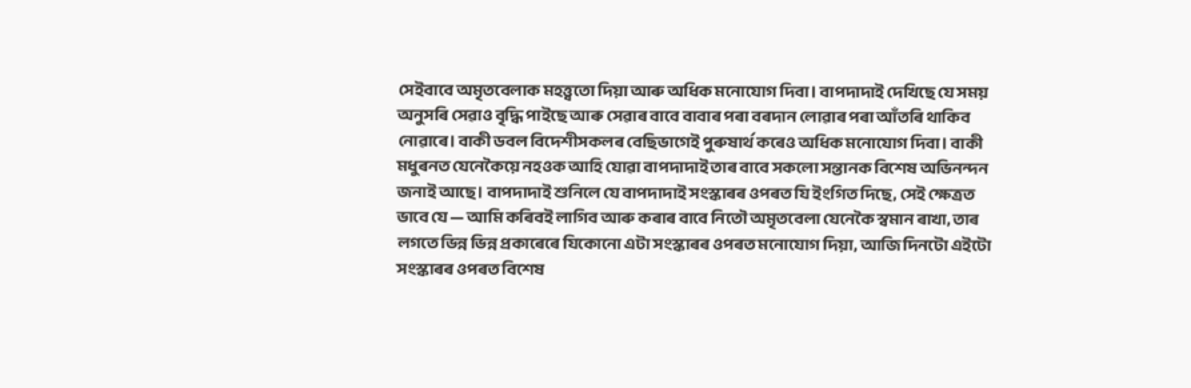সেইবাবে অমৃতবেলাক মহত্ত্বতো দিয়া আৰু অধিক মনোযোগ দিবা। বাপদাদাই দেখিছে যে সময় অনুসৰি সেৱাও বৃদ্ধি পাইছে আৰু সেৱাৰ বাবে বাবাৰ পৰা বৰদান লোৱাৰ পৰা আঁতৰি থাকিব নোৱাৰে। বাকী ডবল বিদেশীসকলৰ বেছিভাগেই পুৰুষাৰ্থ কৰেও অধিক মনোযোগ দিবা। বাকী মধুৰনত যেনেকৈয়ে নহওক আহি যোৱা বাপদাদাই তাৰ বাবে সকলো সন্তানক বিশেষ অভিনন্দন জনাই আছে। বাপদাদাই শুনিলে যে বাপদাদাই সংস্কাৰৰ ওপৰত যি ইংগিত দিছে, সেই ক্ষেত্ৰত ভাবে যে — আমি কৰিবই লাগিব আৰু কৰাৰ বাবে নিতৌ অমৃতবেলা যেনেকৈ স্বমান ৰাখা, তাৰ লগতে ভিন্ন ভিন্ন প্ৰকাৰেৰে যিকোনো এটা সংস্কাৰৰ ওপৰত মনোযোগ দিয়া, আজি দিনটো এইটো সংস্কাৰৰ ওপৰত বিশেষ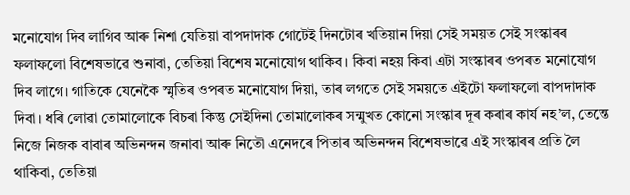মনোযোগ দিব লাগিব আৰু নিশা যেতিয়া বাপদাদাক গোটেই দিনটোৰ খতিয়ান দিয়া সেই সময়ত সেই সংস্কাৰৰ ফলাফলো বিশেষভাৱে শুনাবা, তেতিয়া বিশেষ মনোযোগ থাকিব। কিবা নহয় কিবা এটা সংস্কাৰৰ ওপৰত মনোযোগ দিব লাগে। গাতিকে যেনেকৈ স্মৃতিৰ ওপৰত মনোযোগ দিয়া, তাৰ লগতে সেই সময়তে এইটো ফলাফলো বাপদাদাক দিবা। ধৰি লোৱা তোমালোকে বিচৰা কিন্তু সেইদিনা তোমালোকৰ সন্মুখত কোনো সংস্কাৰ দূৰ কৰাৰ কাৰ্য নহ’ল, তেন্তে নিজে নিজক বাবাৰ অভিনন্দন জনাবা আৰু নিতৌ এনেদৰে পিতাৰ অভিনন্দন বিশেষভাৱে এই সংস্কাৰৰ প্ৰতি লৈ থাকিবা, তেতিয়া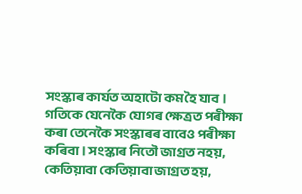সংস্কাৰ কাৰ্যত অহাটো কম হৈ যাব। গতিকে যেনেকৈ যোগৰ ক্ষেত্ৰত পৰীক্ষা কৰা তেনেকৈ সংস্কাৰৰ বাবেও পৰীক্ষা কৰিবা। সংস্কাৰ নিতৌ জাগ্ৰত নহয়, কেতিয়াবা কেতিয়াবা জাগ্ৰত হয়,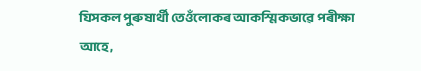যিসকল পুৰুষাৰ্থী তেওঁলোকৰ আকস্মিকভাৱে পৰীক্ষা আহে,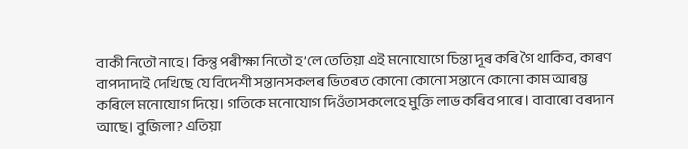বাকী নিতৌ নাহে। কিন্তু পৰীক্ষা নিতৌ হ’লে তেতিয়া এই মনোযোগে চিন্তা দূৰ কৰি গৈ থাকিব, কাৰণ বাপদাদাই দেখিছে যে বিদেশী সন্তানসকলৰ ভিতৰত কোনো কোনো সন্তানে কোনো কাম আৰম্ভ কৰিলে মনোযোগ দিয়ে। গতিকে মনোযোগ দিওঁতাসকলেহে মুক্তি লাভ কৰিব পাৰে। বাবাৰো বৰদান আছে। বুজিলা? এতিয়া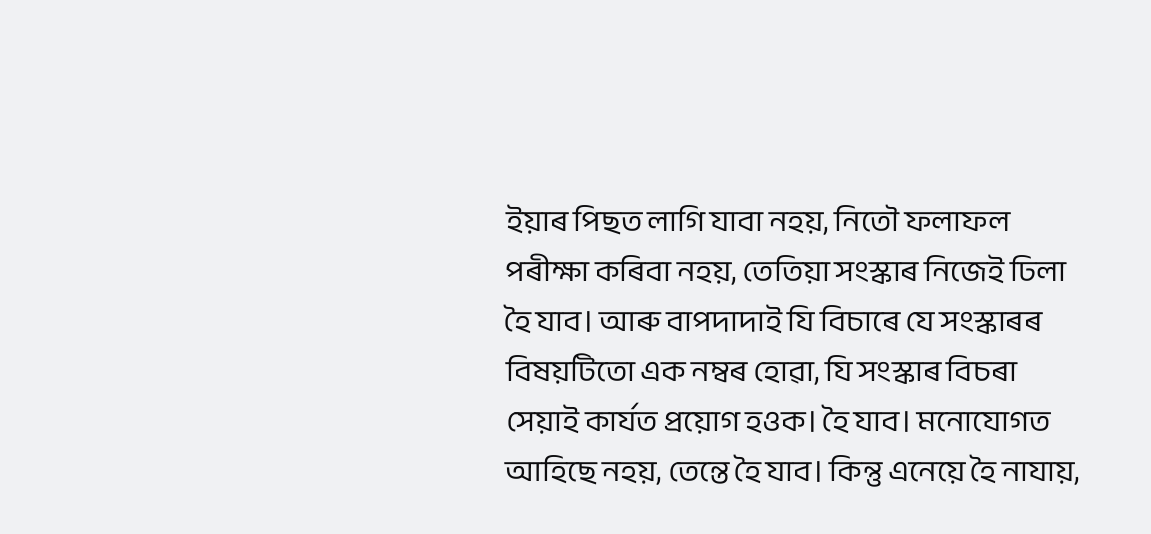ইয়াৰ পিছত লাগি যাবা নহয়, নিতৌ ফলাফল পৰীক্ষা কৰিবা নহয়, তেতিয়া সংস্কাৰ নিজেই ঢিলা হৈ যাব। আৰু বাপদাদাই যি বিচাৰে যে সংস্কাৰৰ বিষয়টিতো এক নম্বৰ হোৱা, যি সংস্কাৰ বিচৰা সেয়াই কাৰ্যত প্ৰয়োগ হওক। হৈ যাব। মনোযোগত আহিছে নহয়, তেন্তে হৈ যাব। কিন্তু এনেয়ে হৈ নাযায়,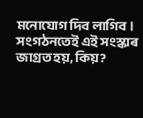মনোযোগ দিব লাগিব। সংগঠনতেই এই সংস্কাৰ জাগ্ৰত হয়, কিয়?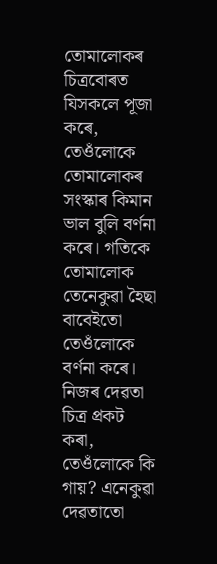তোমালোকৰ চিত্ৰবোৰত যিসকলে পূজা কৰে, তেওঁলোকে তোমালোকৰ সংস্কাৰ কিমান ভাল বুলি বৰ্ণনা কৰে। গতিকে তোমালোক তেনেকুৱা হৈছা বাবেইতো তেওঁলোকে বৰ্ণনা কৰে। নিজৰ দেৱতা চিত্ৰ প্ৰকট কৰা, তেওঁলোকে কি গায়? এনেকুৱা দেৱতাতো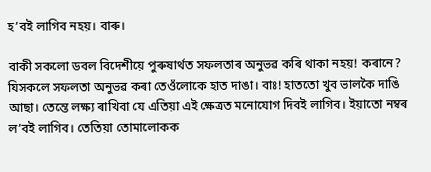হ’বই লাগিব নহয়। বাৰু।

বাকী সকলো ডবল বিদেশীয়ে পুৰুষাৰ্থত সফলতাৰ অনুভৱ কৰি থাকা নহয়! কৰানে? যিসকলে সফলতা অনুভৱ কৰা তেওঁলোকে হাত দাঙা। বাঃ! হাততো খুব ভালকৈ দাঙি আছা। তেন্তে লক্ষ্য ৰাখিবা যে এতিয়া এই ক্ষেত্ৰত মনোযোগ দিবই লাগিব। ইয়াতো নম্বৰ ল’বই লাগিব। তেতিয়া তোমালোকক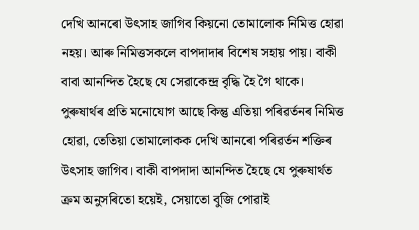দেখি আনৰো উৎসাহ জাগিব কিয়নো তোমালোক নিমিত্ত হোৱা নহয়। আৰু নিমিত্তসকলে বাপদাদাৰ বিশেষ সহায় পায়। বাকী বাবা আনন্দিত হৈছে যে সেৱাকেন্দ্ৰ বৃদ্ধি হৈ গৈ থাকে। পুৰুষাৰ্থৰ প্ৰতি মনোযোগ আছে কিন্তু এতিয়া পৰিৱৰ্তনৰ নিমিত্ত হোৱা, তেতিয়া তোমালোকক দেখি আনৰো পৰিৱৰ্তন শক্তিৰ উৎসাহ জাগিব। বাকী বাপদাদা আনন্দিত হৈছে যে পুৰুষাৰ্থত ক্ৰম অনুসৰিতো হয়েই, সেয়াতো বুজি পোৱাই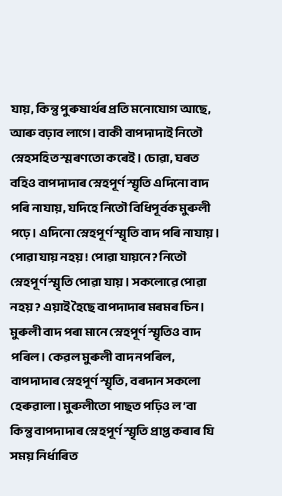যায়, কিন্তু পুৰুষাৰ্থৰ প্ৰতি মনোযোগ আছে, আৰু বঢ়াব লাগে। বাকী বাপদাদাই নিতৌ স্নেহসহিত স্মৰণতো কৰেই। চোৱা, ঘৰত বহিও বাপদাদাৰ স্নেহপূৰ্ণ স্মৃতি এদিনো বাদ পৰি নাযায়, যদিহে নিতৌ বিধিপূৰ্বক মুৰুলী পঢ়ে। এদিনো স্নেহপূৰ্ণ স্মৃতি বাদ পৰি নাযায়। পোৱা যায় নহয়! পোৱা যায়নে? নিতৌ স্নেহপূৰ্ণ স্মৃতি পোৱা যায়। সকলোৱে পোৱা নহয়? এয়াই হৈছে বাপদাদাৰ মৰমৰ চিন। মুৰুলী বাদ পৰা মানে স্নেহপূৰ্ণ স্মৃতিও বাদ পৰিল। কেৱল মুৰুলী বাদ নপৰিল, বাপদাদাৰ স্নেহপূৰ্ণ স্মৃতি, বৰদান সকলো হেৰুৱালা। মুৰুলীতো পাছত পঢ়িও ল’বা কিন্তু বাপদাদাৰ স্নেহপূৰ্ণ স্মৃতি প্ৰাপ্ত কৰাৰ যি সময় নিৰ্ধাৰিত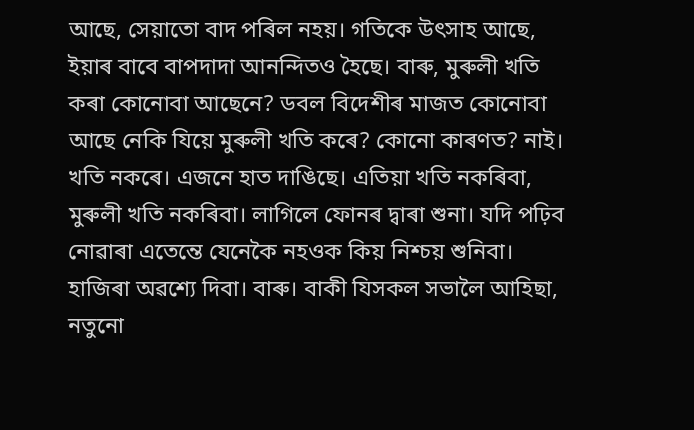আছে, সেয়াতো বাদ পৰিল নহয়। গতিকে উৎসাহ আছে, ইয়াৰ বাবে বাপদাদা আনন্দিতও হৈছে। বাৰু, মুৰুলী খতি কৰা কোনোবা আছেনে? ডবল বিদেশীৰ মাজত কোনোবা আছে নেকি যিয়ে মুৰুলী খতি কৰে? কোনো কাৰণত? নাই। খতি নকৰে। এজনে হাত দাঙিছে। এতিয়া খতি নকৰিবা, মুৰুলী খতি নকৰিবা। লাগিলে ফোনৰ দ্বাৰা শুনা। যদি পঢ়িব নোৱাৰা এতেন্তে যেনেকৈ নহওক কিয় নিশ্চয় শুনিবা। হাজিৰা অৱশ্যে দিবা। বাৰু। বাকী যিসকল সভালৈ আহিছা, নতুনো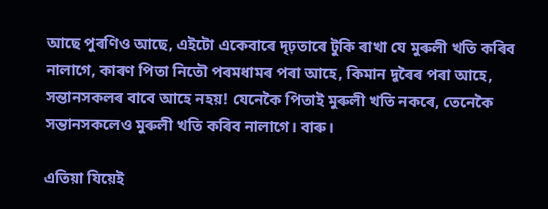আছে পুৰণিও আছে, এইটো একেবাৰে দৃঢ়তাৰে টুকি ৰাখা যে মুৰুলী খতি কৰিব নালাগে, কাৰণ পিতা নিতৌ পৰমধামৰ পৰা আহে, কিমান দূৰৈৰ পৰা আহে, সন্তানসকলৰ বাবে আহে নহয়! যেনেকৈ পিতাই মুৰুলী খতি নকৰে, তেনেকৈ সন্তানসকলেও মুৰুলী খতি কৰিব নালাগে। বাৰু।

এতিয়া যিয়েই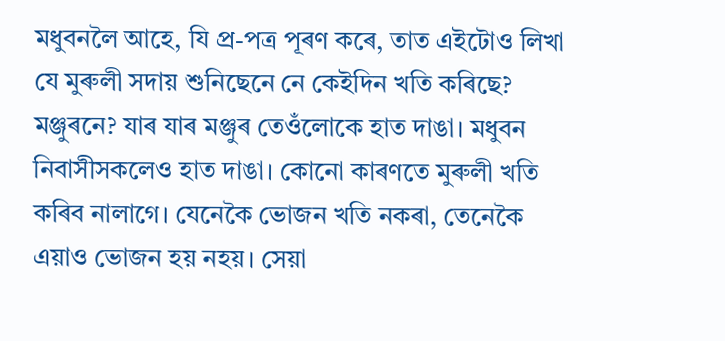মধুবনলৈ আহে, যি প্ৰ-পত্ৰ পূৰণ কৰে, তাত এইটোও লিখা যে মুৰুলী সদায় শুনিছেনে নে কেইদিন খতি কৰিছে? মঞ্জুৰনে? যাৰ যাৰ মঞ্জুৰ তেওঁলোকে হাত দাঙা। মধুবন নিবাসীসকলেও হাত দাঙা। কোনো কাৰণতে মুৰুলী খতি কৰিব নালাগে। যেনেকৈ ভোজন খতি নকৰা, তেনেকৈ এয়াও ভোজন হয় নহয়। সেয়া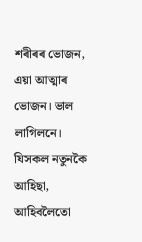শৰীৰৰ ভোজন, এয়া আত্মাৰ ভোজন। ভাল লাগিলনে। যিসকল নতুনকৈ আহিছা, আহিবলৈতো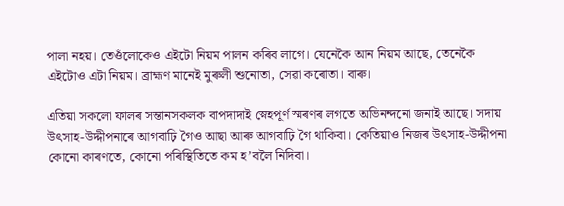পালা নহয়। তেওঁলোকেও এইটো নিয়ম পালন কৰিব লাগে। যেনেকৈ আন নিয়ম আছে, তেনেকৈ এইটোও এটা নিয়ম। ব্ৰাহ্মণ মানেই মুৰুলী শুনোতা, সেৱা কৰোতা। বাৰু।

এতিয়া সকলো ফালৰ সন্তানসকলক বাপদাদাই স্নেহপূৰ্ণ স্মৰণৰ লগতে অভিনন্দনো জনাই আছে। সদায় উৎসাহ-উদ্দীপনাৰে আগবাঢ়ি গৈও আছা আৰু আগবাঢ়ি গৈ থাকিবা। কেতিয়াও নিজৰ উৎসাহ-উদ্দীপনা কোনো কাৰণতে, কোনো পৰিস্থিতিতে কম হ’বলৈ নিদিবা।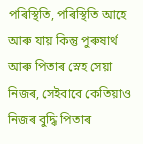পৰিস্থিতি, পৰিস্থিতি আহে আৰু যায় কিন্তু পুৰুষাৰ্থ আৰু পিতাৰ স্নেহ সেয়া নিজৰ, সেইবাবে কেতিয়াও নিজৰ বুদ্ধি পিতাৰ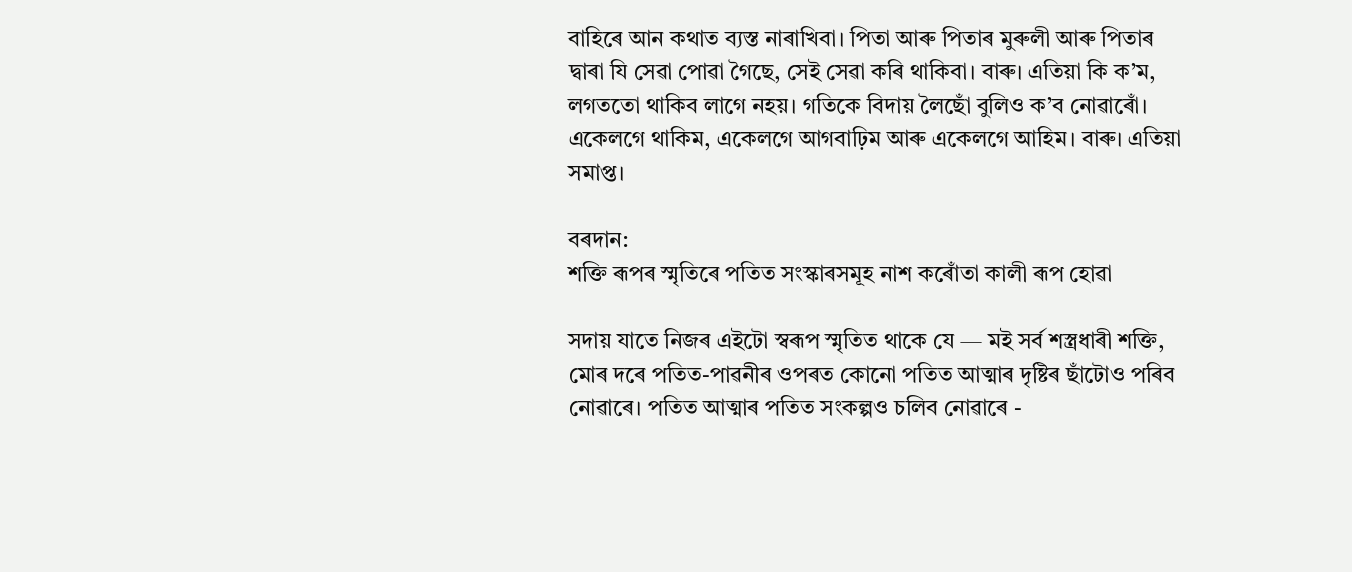বাহিৰে আন কথাত ব্যস্ত নাৰাখিবা। পিতা আৰু পিতাৰ মুৰুলী আৰু পিতাৰ দ্বাৰা যি সেৱা পোৱা গৈছে, সেই সেৱা কৰি থাকিবা। বাৰু। এতিয়া কি ক’ম, লগততো থাকিব লাগে নহয়। গতিকে বিদায় লৈছোঁ বুলিও ক’ব নোৱাৰোঁ। একেলগে থাকিম, একেলগে আগবাঢ়িম আৰু একেলগে আহিম। বাৰু। এতিয়া সমাপ্ত।

বৰদান:
শক্তি ৰূপৰ স্মৃতিৰে পতিত সংস্কাৰসমূহ নাশ কৰোঁতা কালী ৰূপ হোৱা

সদায় যাতে নিজৰ এইটো স্বৰূপ স্মৃতিত থাকে যে — মই সৰ্ব শস্ত্ৰধাৰী শক্তি, মোৰ দৰে পতিত-পাৱনীৰ ওপৰত কোনো পতিত আত্মাৰ দৃষ্টিৰ ছাঁটোও পৰিব নোৱাৰে। পতিত আত্মাৰ পতিত সংকল্পও চলিব নোৱাৰে -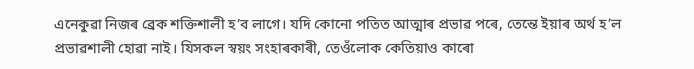এনেকুৱা নিজৰ ব্ৰেক শক্তিশালী হ’ব লাগে। যদি কোনো পতিত আত্মাৰ প্ৰভাৱ পৰে, তেন্তে ইয়াৰ অৰ্থ হ’ল প্ৰভাৱশালী হোৱা নাই। যিসকল স্বয়ং সংহাৰকাৰী, তেওঁলোক কেতিয়াও কাৰো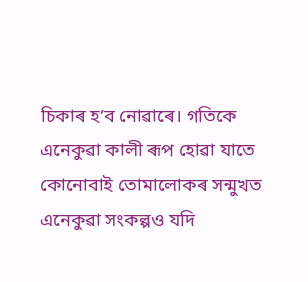চিকাৰ হ’ব নোৱাৰে। গতিকে এনেকুৱা কালী ৰূপ হোৱা যাতে কোনোবাই তোমালোকৰ সন্মুখত এনেকুৱা সংকল্পও যদি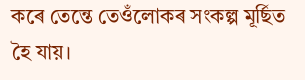কৰে তেন্তে তেওঁলোকৰ সংকল্প মূৰ্ছিত হৈ যায়।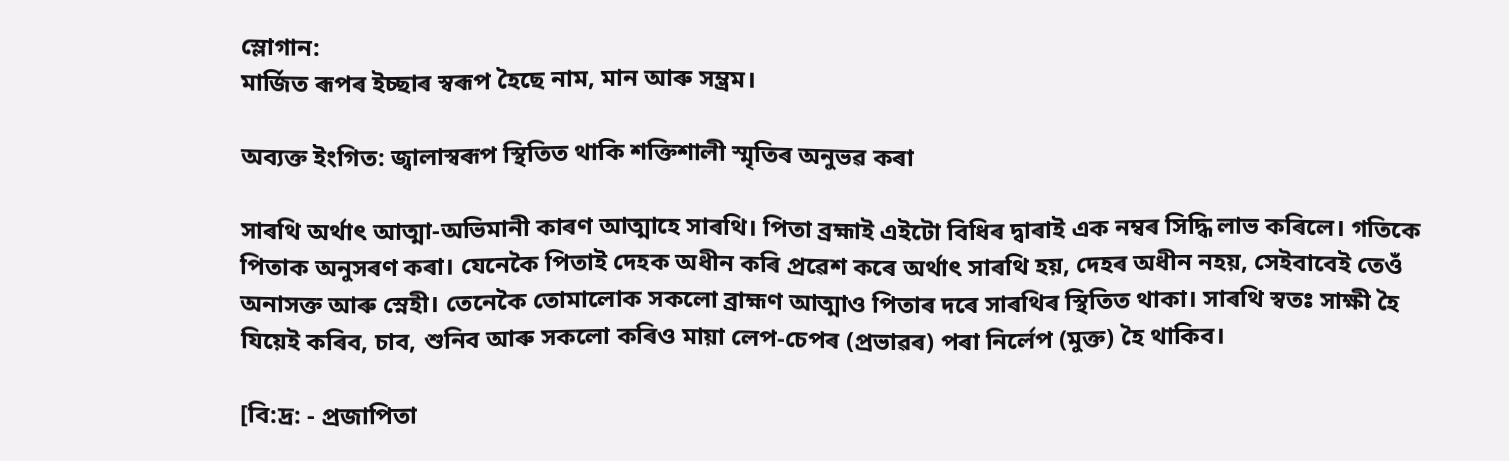স্লোগান:
মাৰ্জিত ৰূপৰ ইচ্ছাৰ স্বৰূপ হৈছে নাম, মান আৰু সম্ভ্ৰম।

অব্যক্ত ইংগিত: জ্বালাস্বৰূপ স্থিতিত থাকি শক্তিশালী স্মৃতিৰ অনুভৱ কৰা

সাৰথি অৰ্থাৎ আত্মা-অভিমানী কাৰণ আত্মাহে সাৰথি। পিতা ব্ৰহ্মাই এইটো বিধিৰ দ্বাৰাই এক নম্বৰ সিদ্ধি লাভ কৰিলে। গতিকে পিতাক অনুসৰণ কৰা। যেনেকৈ পিতাই দেহক অধীন কৰি প্ৰৱেশ কৰে অৰ্থাৎ সাৰথি হয়, দেহৰ অধীন নহয়, সেইবাবেই তেওঁ অনাসক্ত আৰু স্নেহী। তেনেকৈ তোমালোক সকলো ব্ৰাহ্মণ আত্মাও পিতাৰ দৰে সাৰথিৰ স্থিতিত থাকা। সাৰথি স্বতঃ সাক্ষী হৈ যিয়েই কৰিব, চাব, শুনিব আৰু সকলো কৰিও মায়া লেপ-চেপৰ (প্ৰভাৱৰ) পৰা নিৰ্লেপ (মুক্ত) হৈ থাকিব।

[বি:দ্ৰ: - প্ৰজাপিতা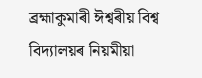ব্ৰহ্মাকুমাৰী ঈশ্বৰীয় বিশ্ব বিদ্যালয়ৰ নিয়মীয়া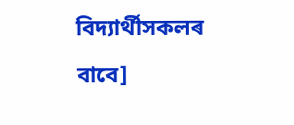বিদ্যাৰ্থীসকলৰ বাবে]